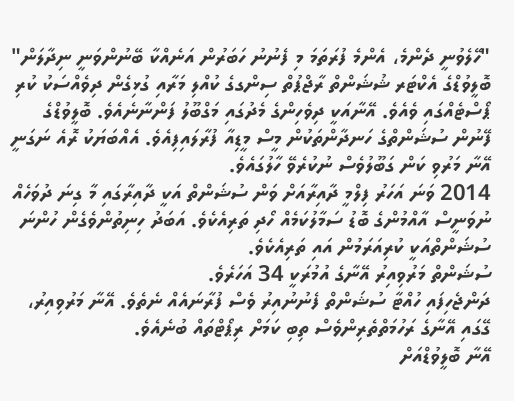"ހޭލެވުނީ ދެންމެ، އެންމެ ފުރަތަމަ މި ފެނުނު ހަބަރުން އަނެއްކާ ބޭނުންވަނީ ނިދާލަން" ބޮލީވުޑްގެ އެކްޓަރ ޝުޝަންތް ރާޖްޕުތް ސިންގގެ ކުއްލި މަރާއި ގުޅިގެން ދިވެއްސަކު ކުރި ޕޯސްޓެއްގައި ވެއެވެ. އޭނާއަކީ ދިވެހިންގެ މެދުގައި މަގްބޫލު ފަންނާނެއެވެ. ބޮލީވުޑްގެ ފޭނުން ސުޝަންތްގެ ހަނދާންތަކުން މީސް މީޑިއާ ފުރާލައިފިއެވެ. އެއްބަޔަކު ރޮއެ ނަގަނީ އޭނާ މަރުވި ކަން ގަބޫލުވެސް ނުކުރެވޭ ހާލުގައެވެ.
2014 ވަނަ އަހަރު ފިލްމީ ދާއިރާއަށް ވަން ސުޝަންތް އަކީ ދާއިރާގައި މާ ގިނަ ދުވަހެއް ނުވަނީސް އާއްމުންގެ ބޮޑު ސަމާލުކަމެއް ހޯދި ތަރިއެކެވެ. އަބަދު ހިނިތުންވެގެން ހުންނަ ސުޝަންތްއަކީ ކުރިއަރަމުން އައި ތަރިއެކެވެ.
ސުޝަންތް މަރުވިއިރު އޭނާގެ އުމުރަކީ 34 އަހަރެވެ.
ދަންޖެހިފައި ހުއްޓާ ސުޝަންތް ފެނުނުއިރު ވެސް ފުރާނައެއް ނެތެވެ. އޭނާ މަރުވިއިރު، ގޭގައި އޭނާގެ ރަހުމަތްތެރިންވެސް ތިބި ކަމަށް ރިޕޯޓްތައް ބުނެއެވެ.
އޭނާ ބޮލީވުޑްއަށް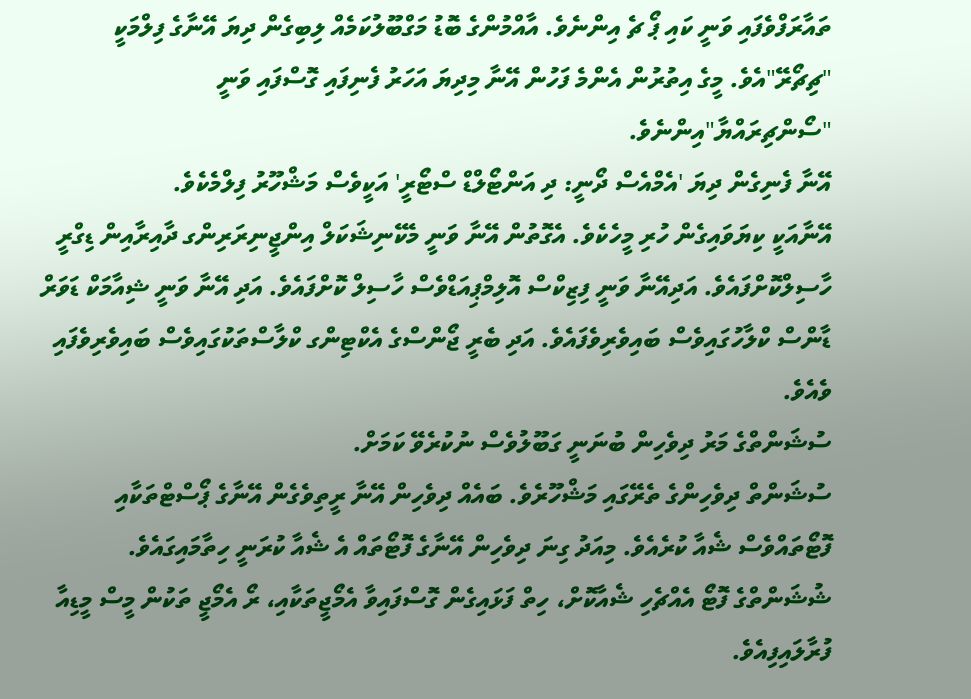ތައާރަފްވެފައި ވަނީ ކައި ޕޯ ޗެ އިންނެވެ. އާއްމުންގެ ބޮޑު މަގްބޫލުކަމެއް ލިބިގެން ދިޔަ އޭނާގެ ފިލްމަކީ "ޗިޗޯރޭ"އެވެ. މީގެ އިތުރުން އެންމެ ފަހުން އޭނާ މިދިޔަ އަހަރު ފެނިފައި ގޮސްފައި ވަނީ "ސޯންޗިރައްޔާ"އިންނެވެ.
އޭނާ ފެނިގެން ދިޔަ 'އެމްއެސް ދޯނީ: ދި އަންޓޯލްޑް ސްޓޯރީ' އަކީވެސް މަޝްހޫރު ފިލްމެކެވެ.
އޭނާއަކީ ކިޔަވައިގެން ހުރި މީހެކެވެ. އެގޮތުން އޭނާ ވަނީ މެކޭނިޝަކަލް އިންޖީނިރަރިންގ ދާއިރާއިން ޑިގްރީ ހާސިލްކޮށްފައެވެ. އަދިއޭނާ ވަނީ ފިޒިކްސް އޮލިމްޕިއަޑްވެސް ހާސިލް ކޮށްފައެވެ. އަދި އޭނާ ވަނީ ޝިއާމަކް ޑަވަރް ޑާންސް ކްލާހުގައިވެސް ބައިވެރިވެފައެވެ. އަދި ބެރީ ޖޯންސްގެ އެކްޓިންގ ކްލާސްތަކުގައިވެސް ބައިވެރިވެފައި ވެއެވެ.
ސުޝަންތްގެ މަރު ދިވެހިން ބުނަނީ ގަބޫލުވެސް ނުކުރެވޭ ކަމަށް.
ސުޝަންތް ދިވެހިންގެ ތެރޭގައި މަޝްހޫރެވެ. ބައެއް ދިވެހިން އޭނާ ރީތިވެގެން އޭނާގެ ޕޯސްޓްތަކާއި ފޮޓޯތައްވެސް ޝެއާ ކުރެއެވެ. މިއަދު ގިނަ ދިވެހިން އޭނާގެ ފޮޓޯތައް އެ ޝެއާ ކުރަނީ ހިތާމައިގައެވެ. ޝުޝަންތްގެ ފޮޓޯ އެއްޗެހި ޝެއާކޮށް، ހިތް ފަޅައިގެން ގޮސްފައިވާ އެމޯޖީތަކާއި، ރޯ އެމޯޖީ ތަކުން މީސް މީޑިއާ ފުރާލައިފިއެވެ.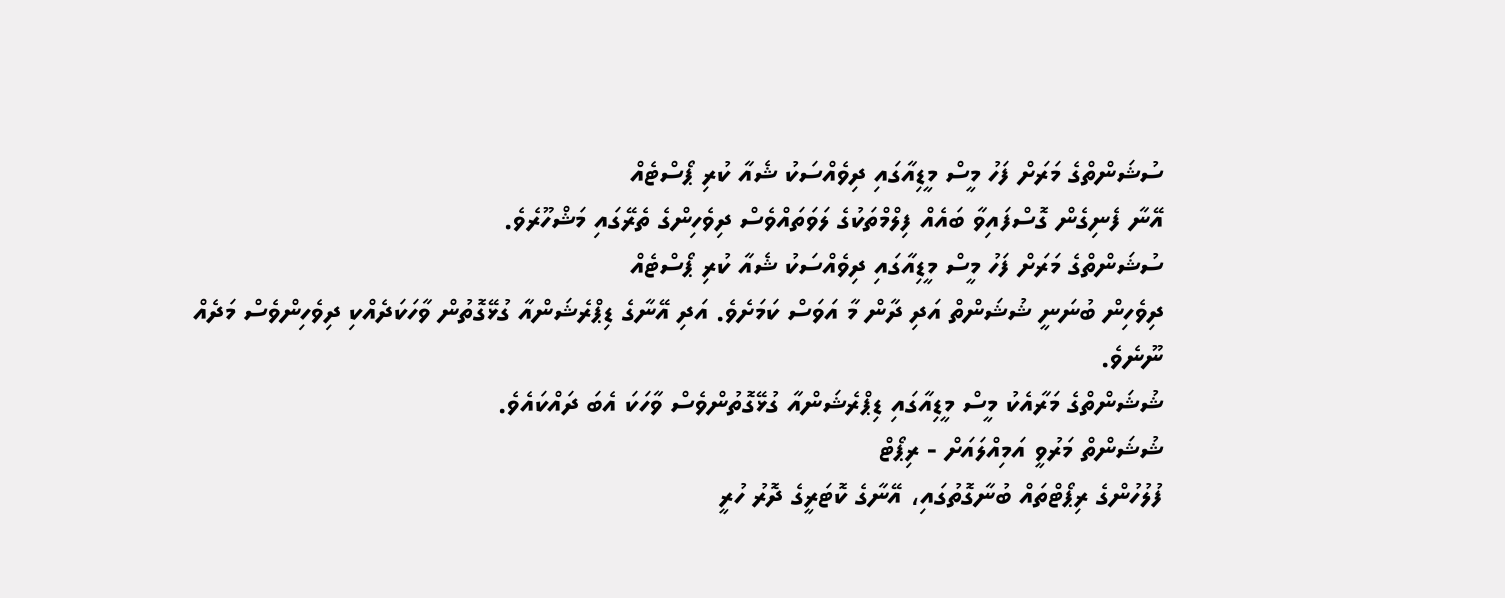ސުޝަންތްގެ މަރަށް ފަހު މީސް މީޑިއާގައި ދިވެއްސަކު ޝެއާ ކުރި ޕޯސްޓެއް
އޭނާ ފެނިގެން ގޮސްފައިވާ ބައެއް ފިލްމްތަކުގެ ލަވަތައްވެސް ދިވެހިންގެ ތެރޭގައި މަޝްހޫރެވެ.
ސުޝަންތްގެ މަރަށް ފަހު މީސް މީޑިއާގައި ދިވެއްސަކު ޝެއާ ކުރި ޕޯސްޓެއް
ދިވެހިން ބުނަނީ ޝުޝަންތް އަދި ދާން މާ އަވަސް ކަމަށެވެ. އަދި އޭނާގެ ޑިޕްރެޝަންއާ ގުޅޭގޮތުން ވާހަކަދެއްކި ދިވެހިންވެސް މަދެއް ނޫނެވެ.
ޝުޝަންތްގެ މަރާއެކު މީސް މީޑިއާގައި ޑިޕްރެޝަންއާ ގުޅޭގޮތުންވެސް ވާހަކަ އެބަ ދައްކައެވެ.
ޝުޝަންތް މަރުވީ އަމިއްލައަށް - ރިޕޯޓް
ފުލުހުންގެ ރިޕޯޓްތައް ބުނާގޮތުގައި، އޭނާގެ ކޮޓަރީގެ ދޮރު ހުރީ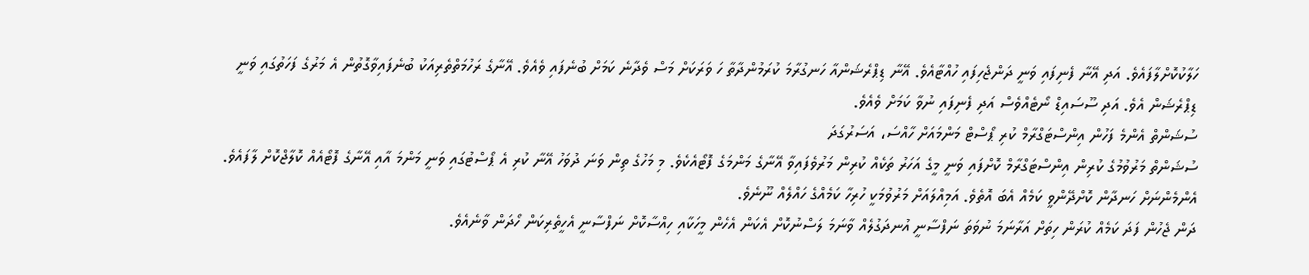ހަލާކުކޮށްލާފައެވެ. އަދި އޭނާ ފެނިފައި ވަނީ ދަންޖެހިފައި ހުއްޓާއެވެ. އޭނާ ޑިޕްރެޝަންއާ ހަނގުރާމަ ކުރަމުންދާތާ ހަ ވަރަކަށް މަސް ވެދާނެ ކަމަށް ބުނެފައި ވެއެވެ. އޭނާގެ ރަހުމަތްތެރިއަކު ބުނެފައިވާގޮތުން އެ މަރުގެ ފަހަތުގައި ވަނީ ޑިޕްރެޝަން އެވެ. އަދި ސޫސައިޑް ނޯޓެއްވެސް އަދި ފެނިފައި ނުވާ ކަމަށް ވެއެވެ.
ސުޝަންތް އެންމެ ފަހުން އިންސްޓަގްރާމް ކުރި ޕޯސްޓް މަންމައަށް ހާއްސަ، އަސަރުގަދަ
ސުޝަންތް މަރުވުމުގެ ކުރިން އިންސްޓަގްރާމް ކޮށްފައި ވަނީ މީގެ އަހަރު ތަކެއް ކުރިން މަރުވެފައިވާ އޭނާގެ މަންމަގެ ފޮޓޯއެކެވެ. މި މަހުގެ ތިން ވަނަ ދުވަހު އޭނާ ކުރި އެ ޕޯސްޓުގައި ވަނީ މަންމަ އާއި އޭނާގެ ފޮޓޯއެއް ކޮލާޖްކޮށް ލާފައެވެ.
އެންމެންނަށް ހަނދާން ކޮށްދޭންވީ ކަމެއް އެބަ އޮތެވެ. އަމިއްލައަށް މަރުވުމަކީ ހުރިހާ ކަމެއްގެ ހައްލެއް ނޫނެވެ.
ދަން ޖެހުން ފަދަ ކަމެއް ކުރަން ހިތަށް އަރާނަމަ ނުވަތަ ނަފްސާނީ އުނދަގުލެއް ވާނަމަ ލަސްނުކޮށް އެކަން އެހެން މީހަކާއި ހިއްސާކޮށް ނަފްސާނީ އެހީތެރިކަން ހޯދަން ވާނެއެވެ.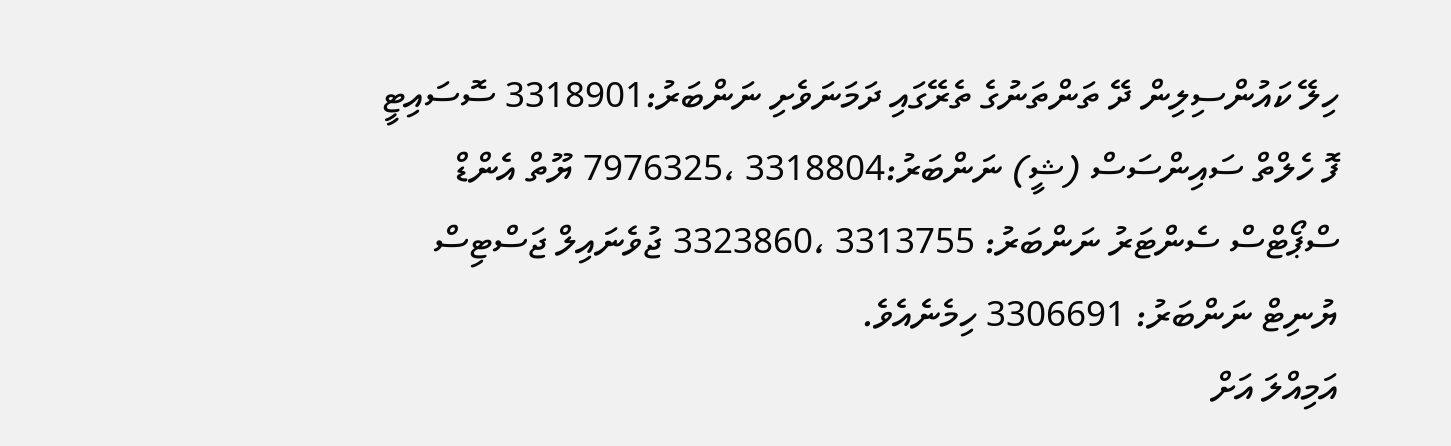ހިލޭ ކައުންސިލިން ދޭ ތަންތަނުގެ ތެރޭގައި ދަމަނަވެށި ނަންބަރު:3318901 ސޮސައިޓީ ފޮ ހެލްތް ސައިންސަސް (ޝީ) ނަންބަރު:3318804 ،7976325 ޔޫތް އެންޑް ސްޕޯޓްސް ސެންޓަރު ނަންބަރު: 3313755 ،3323860 ޖުވެނައިލް ޖަސްޓިސް ޔުނިޓް ނަންބަރު: 3306691 ހިމެނެއެވެ.
އަމިއްލަ އަށް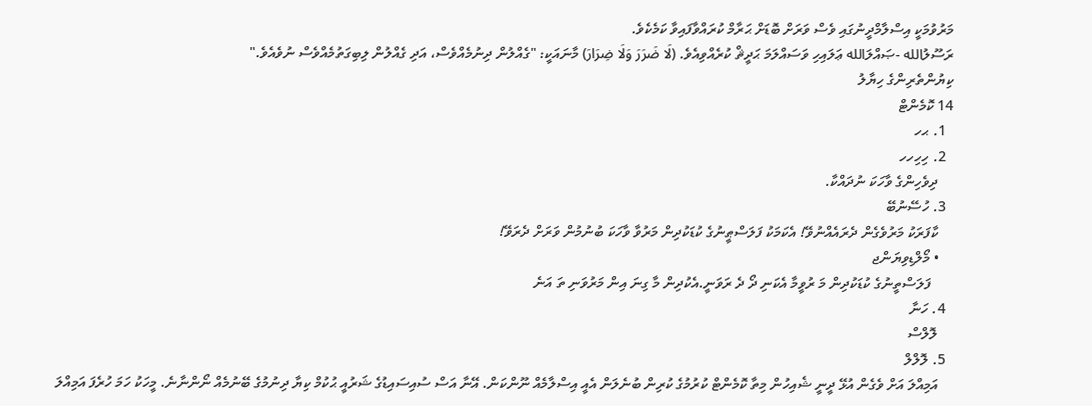މަރުވުމަކީ އިސްލާމްދީނުގައި ވެސް ވަރަށް ބޮޑަށް ޙަރާމް ކުރައްވާފައިވާ ކަމެކެވެ.
ރަސޫލުالله -ޞައްލަالله ޢަލައިހި ވަސައްލަމަ ޙަދީޘް ކުރެއްވިއެވެ. (لَا ضَرَرَ وَلَا ضِرَارَ) މާނައަކީ: "ގެއްލުން ދިނުމެއްވެސް، އަދި ގެއްލުން ލިބިގަތުމެއްވެސް ނުވެއެވެ."
ކިޔުންތެރިންގެ ހިޔާލު
14 ކޮމެންޓް
  1. ޙހ
  2. ހިހިހހ
    ދިވެހިންގެ ވާހަކަ ނުދައްކާ.
  3. ހުސޭނުބޭ
    ކާފަރަކު މަރުވެގެން ދެރައެއްނުވޭ! އެކަމަކު ފަލަސްޠީނުގެ ކުޑަކުދިން މަރުވާ ވާހަކަ ބުނުމުން ވަރަށް ދެރަވޭ!
    • މޯލްޑިވިޔަންޖ
      ފަލަސްތީނުގެ ކުޑަކުދިން މަ ރުވީމާ އެކަނި ދޯ ދެ ރަވަނީ.އެކުދިން މާ ގިނަ އިން މަރުވަނި ތަ އަނެ
  4. ހަނާ
    ލޮލްސް
  5. ލޮލްލް
    އަމިއްލަ އަށް ވެގެން އުޅޭ ދީނީ ޝެއިހުން މިތާ ކޮމެންޓް ކުރުމުގެ ކުރިން ބުނެލަން އެއީ އިސްލާމެއް ނޫންކަން. އޭނާ އަސް ސުއިސައިޑުގެ ޝަރުއީ ޙުކުމް ކިޔާ ދިނުމުގެ ބޭނުމެއް ނޯންނާނެ. މީހަކު ހަމަ ހުރެފަ އަމިއްލަ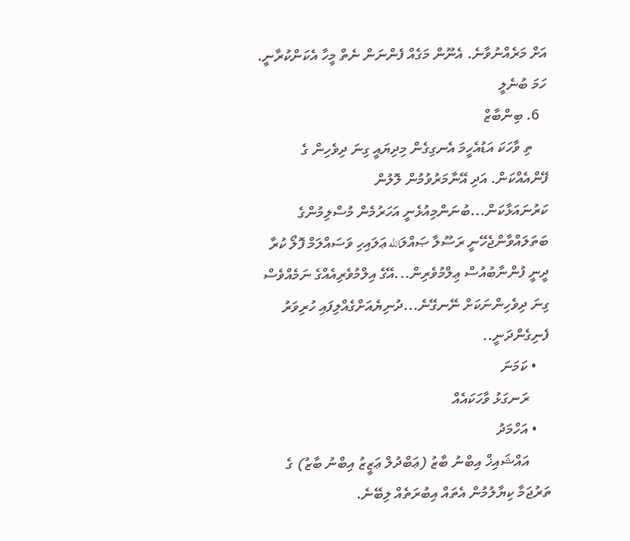އަށް މަރެއްނުވާނެ. އެނޫން މަގެއް ފެންނަން ނެތް މީހާ އެކަންކުރާނީ. ހަމަ ބުނެލީ
  6. ބިންބާޒް
    ތި ވާހަކަ އަޑުއެހީމަ އެނގިގެން މިދިޔައީ ގިނަ ދިވެހިން ގެ ފޭންއެއްކަން. އަދި އޭނާމަރުވުމުން ލޮލުން ކަރުނައަޅާކަން...ބުނަންމިއުޅެނީ އަހަރުމެން މުސްލިމުންގެ ބަތަލައްވާންޖެހޭނީ ރަސޫލާ ޞައްލަالله ޢަލައިހި ވަސައްލަމް ފޮލޯ ކުރާ ދީނީ ފުންނާބުއުސް ޢިލްމުވެރިން...އޭގެ އިލްމުވެރިއެއްގެ ނަމެއްވެސް ގިނަ ދިވެހިންނަކަށް ނޭނގޭނެ...ދުނިޔެއަށްގެއްލިފައި ހުރިވަރު ފެނިގެންދަނީ..
    • ކަމަނަ
      ރަނގަޅު ވާހަކައެއް
    • އަހްމަދު
      އައްޝައިޚް އިބްނު ބާޒު (ޢަބްދުލް ޢަޒީޒު އިބްނު ބާޒު) ގެ ތަރުޖަމާ ކިޔާލުމުން އެތައް އިބުރަތެއް ލިބޭނެ.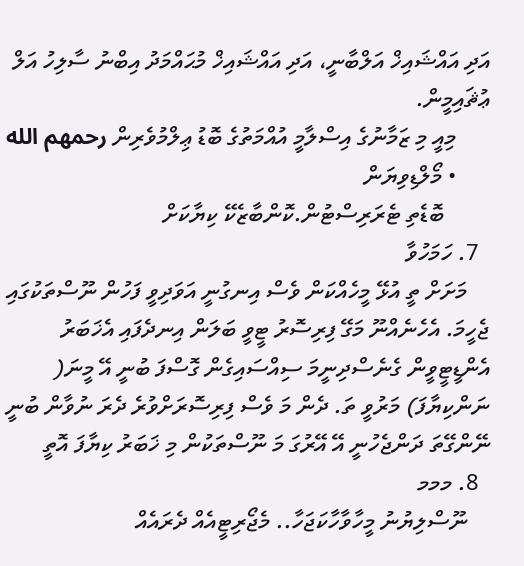އަދި އައްޝައިޚް އަލްބާނީ، އަދި އައްޝައިޚް މުޙައްމަދު އިބްނު ސާލިހު އަލް ޢުޘައިމީން.
      މިއީ މި ޒަމާނުގެ އިސްލާމީ އުއްމަތުގެ ބޮޑު ޢިލްމުވެރިން رحمهم الله
      • މޯލްޑިވިޔަން
        ބޮޑެތި ޓެރަރިސްޓުން.ކޮންބާޒެކޭ ކިޔާކަށް
  7. ހަމަހުވާ
    މަށަށް ތީ އުޅޭ މީހެއްކަން ވެސް އިނގުނީ އަވަދިވީ ފަހުން ނޫސްތަކުގައި ޖެހީމަ. އެހެނެއްނޫ މަގޭ ފިރިސޮރު ޓީވީ ބަލަން އިނދެފައި އެޚަބަރު އެންޑީޓީވީން ގެނެސްދިނީމަ ސިއްސައިގެން ގޮސްފަ ބުނީ އޭ މީނަ( ނަންކިޔާފަ) މަރުވީ ތަ. ދެން މަ ވެސް ފިރިސޮރަށްވުރެ ދެރަ ނުވާން ބުނީ ނޭންގޭތަ ދަންޖެހުނީ އޭ އޭރުގަ މަ ނޫސްތަކުން މި ޚަބަރު ކިޔާފަ އޮތީ
  8. މމމ
    ނޫސްލިޔުނު މީހާވާހާކަޖަހާ.. މެޖޯރިޓީއެއް ދެރައެއް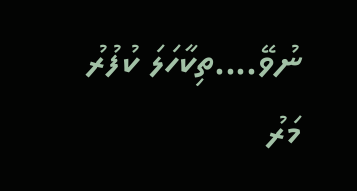ނުވޭ....ތިކާހަލަ ކުފުރު މަރު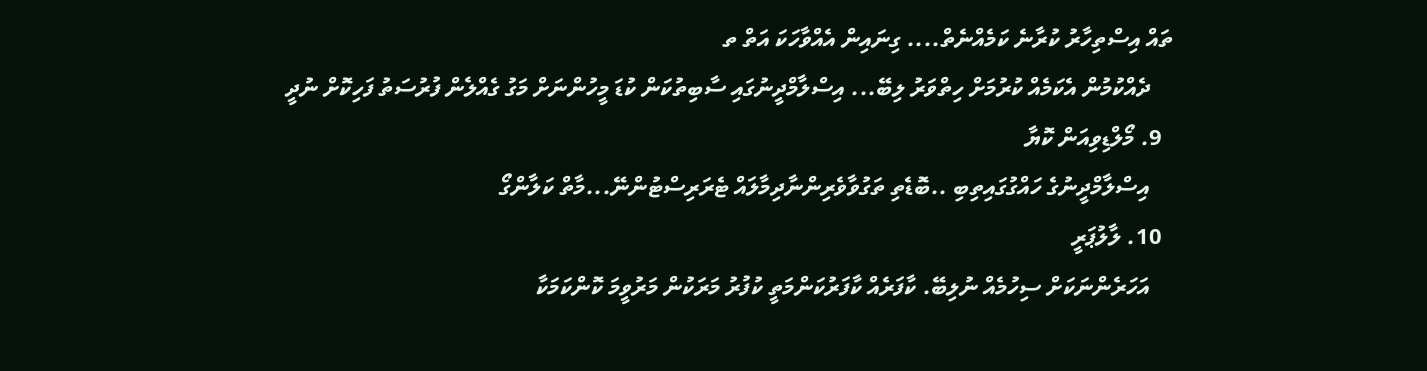ތައް އިސްތިހާރު ކުރާނެ ކަމެއްނެތް.... ގިނައިން އެއްވާހަކަ އަތް ތ
    ދެއްކުމުން އެކަމެއް ކުރުމަށް ހިތްވަރު ލިބޭ... އިސްލާމްދީނުގައި ސާބިތުކަން ކުޑަ މީހުންނަށް މަގު ގެއްލެން ފުރުސަތު ފަހިކޮށް ނުދީ
  9. މޯލްޑިވިއަން ކޮޔާ
    އިސްލާމްދީނުގެ ހައްގުގައިތިބި ..ބޮޑެތި ތަގުވާވެރިންނާދިމާލައް ޓެރަރިސްޓުންނޭ...މާތް ކަލާންގޯ
  10. ލާލުޕަރީ
    އަހަރެންނަކަށް ސިހުމެއް ނުލިބޭ. ކާފަރެއް ކާފަރުކަންމަތީ ކުފުރު މަރަކުން މަރުވީމަ ކޮންކަމަކާ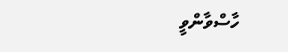ހާސްވާންވީ